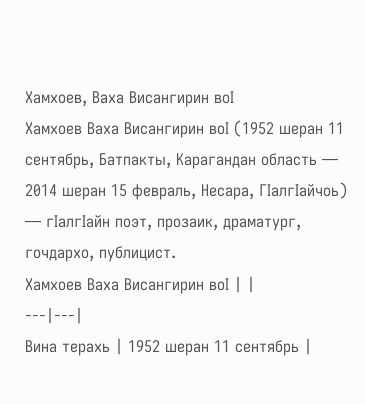Хамхоев, Ваха Висангирин воӀ
Хамхоев Ваха Висангирин воӀ (1952 шеран 11 сентябрь, Батпакты, Карагандан область — 2014 шеран 15 февраль, Несара, ГIалгIайчоь) — гӀалгӀайн поэт, прозаик, драматург, гочдархо, публицист.
Хамхоев Ваха Висангирин воӀ | |
---|---|
Вина терахь | 1952 шеран 11 сентябрь |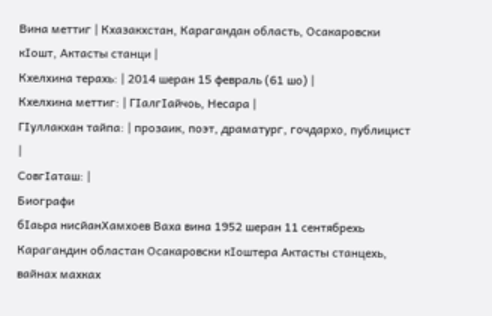Вина меттиг | Кхазакхстан, Карагандан область, Осакаровски кӀошт, Актасты станци |
Кхелхина терахь: | 2014 шеран 15 февраль (61 шо) |
Кхелхина меттиг: | ГӀалгӀайчоь, Несара |
ГӀуллакхан тайпа: | прозаик, поэт, драматург, гочдархо, публицист |
СовгӀаташ: |
Биографи
бӀаьра нисйанХамхоев Ваха вина 1952 шеран 11 сентябрехь Карагандин областан Осакаровски кӀоштера Актасты станцехь, вайнах махках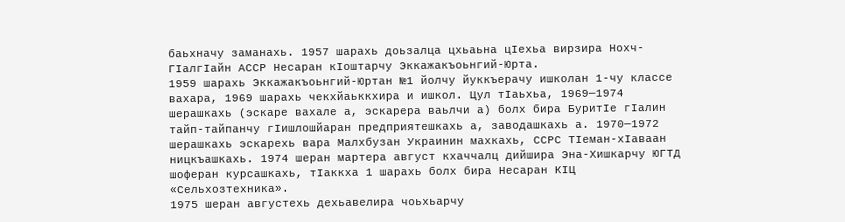баьхначу заманахь. 1957 шарахь доьзалца цхьаьна цӀехьа вирзира Нохч-ГӀалгӀайн АССР Несаран кӀоштарчу Эккажакъоьнгий-Юрта.
1959 шарахь Эккажакъоьнгий-Юртан №1 йолчу йуккъерачу ишколан 1-чу классе вахара, 1969 шарахь чекхйаьккхира и ишкол. Цул тӀаьхьа, 1969—1974 шерашкахь (эскаре вахале а, эскарера ваьлчи а) болх бира БуритӀе гӀалин тайп-тайпанчу гӀишлошйаран предприятешкахь а, заводашкахь а. 1970—1972 шерашкахь эскарехь вара Малхбузан Украинин махкахь, ССРС ТӀеман-хӀаваан ницкъашкахь. 1974 шеран мартера август кхаччалц дийшира Эна-Хишкарчу ЮГТД шоферан курсашкахь, тӀаккха 1 шарахь болх бира Несаран КӀЦ «Сельхозтехника».
1975 шеран августехь дехьавелира чоьхьарчу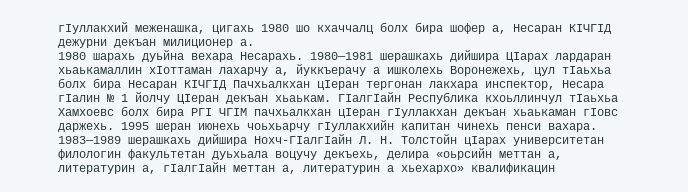гӀуллакхий меженашка, цигахь 1980 шо кхаччалц болх бира шофер а, Несаран КӀЧГӀД дежурни декъан милиционер а.
1980 шарахь дуьйна вехара Несарахь. 1980—1981 шерашкахь дийшира ЦӀарах лардаран хьаькамаллин хӀоттаман лахарчу а, йуккъерачу а ишколехь Воронежехь, цул тӀаьхьа болх бира Несаран КӀЧГӀД Пачхьалкхан цӀеран тергонан лакхара инспектор, Несара гӀалин № 1 йолчу ЦӀеран декъан хьаькам. ГӀалгӀайн Республика кхоьллинчул тӀаьхьа Хамхоевс болх бира РГӀ ЧГӀМ пачхьалкхан цӀеран гӀуллакхан декъан хьаькаман гӀовс даржехь. 1995 шеран июнехь чоьхьарчу гӀуллакхийн капитан чинехь пенси вахара.
1983—1989 шерашкахь дийшира Нохч-ГӀалгӀайн Л. Н. Толстойн цӀарах университетан филологин факультетан дуьхьала воцучу декъехь, делира «оьрсийн меттан а, литературин а, гӀалгӀайн меттан а, литературин а хьехархо» квалификацин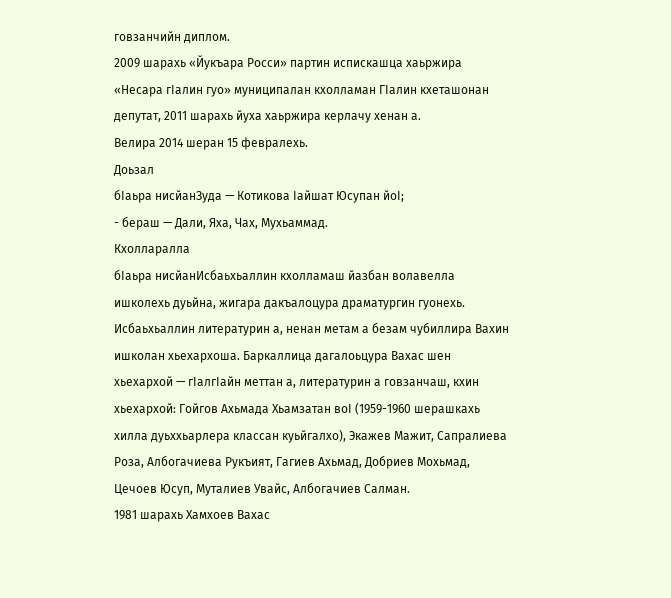говзанчийн диплом.
2009 шарахь «Йукъара Росси» партин испискашца хаьржира «Несара гӀалин гуо» муниципалан кхолламан ГӀалин кхеташонан депутат, 2011 шарахь йуха хаьржира керлачу хенан а.
Велира 2014 шеран 15 февралехь.
Доьзал
бӀаьра нисйанЗуда — Котикова Ӏайшат Юсупан йоӀ;
- бераш — Дали, Яха, Чах, Мухьаммад.
Кхолларалла
бӀаьра нисйанИсбаьхьаллин кхолламаш йазбан волавелла ишколехь дуьйна, жигара дакъалоцура драматургин гуонехь. Исбаьхьаллин литературин а, ненан метам а безам чубиллира Вахин ишколан хьехархоша. Баркаллица дагалоьцура Вахас шен хьехархой — гӀалгӀайн меттан а, литературин а говзанчаш, кхин хьехархой: Гойгов Ахьмада Хьамзатан воӀ (1959-1960 шерашкахь хилла дуьххьарлера классан куьйгалхо), Экажев Мажит, Сапралиева Роза, Албогачиева Рукъият, Гагиев Ахьмад, Добриев Мохьмад, Цечоев Юсуп, Муталиев Увайс, Албогачиев Салман.
1981 шарахь Хамхоев Вахас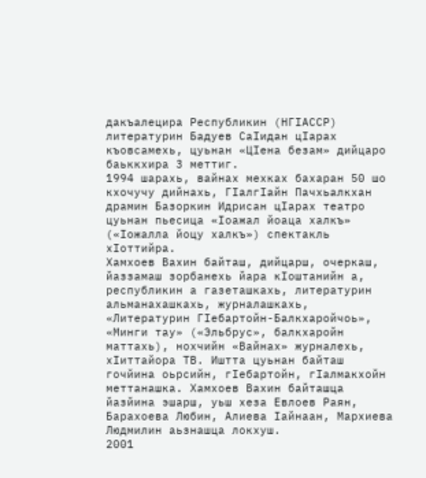дакъалецира Республикин (НГӀАССР) литературин Бадуев СаӀидан цӀарах къовсамехь, цуьнан «Цӏена безам» дийцаро баьккхира 3 меттиг.
1994 шарахь, вайнах мехках бахаран 50 шо кхочучу дийнахь, ГӀалгӀайн Пачхьалкхан драмин Базоркин Идрисан цӀарах театро цуьнан пьесица «Іоажал йоаца халкъ» («Ӏожалла йоцу халкъ») спектакль хӀоттийра.
Хамхоев Вахин байташ, дийцарш, очеркаш, йаззамаш зорбанехь йара кӀоштанийн а, республикин а газеташкахь, литературин альманахашкахь, журналашкахь, «Литературин ГӀебартойн-Балкхаройчоь», «Минги тау» («Эльбрус», балкхаройн маттахь), нохчийн «Вайнах» журналехь, хӀиттайора ТВ. Иштта цуьнан байташ гочйина оьрсийн, гӀебартойн, гӀалмакхойн меттанашка. Хамхоев Вахин байташца йазйина эшарш, уьш хеза Евлоев Раян, Барахоева Любин, Алиева Ӏайнаан, Мархиева Людмилин аьзнашца локхуш.
2001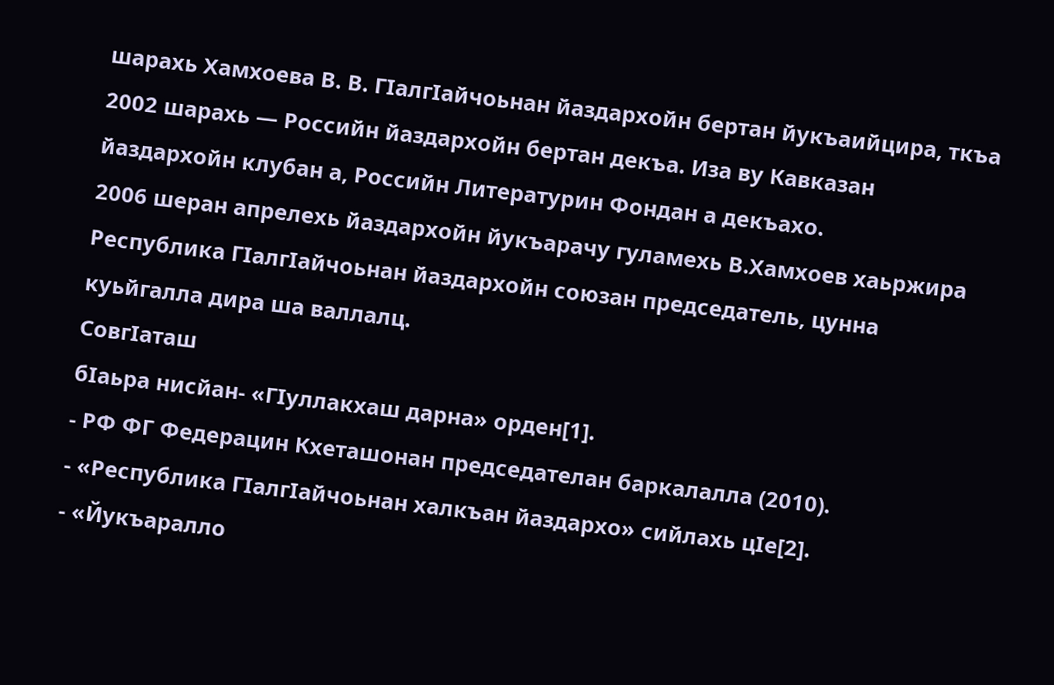шарахь Хамхоева В. В. ГӀалгӀайчоьнан йаздархойн бертан йукъаийцира, ткъа 2002 шарахь — Российн йаздархойн бертан декъа. Иза ву Кавказан йаздархойн клубан а, Российн Литературин Фондан а декъахо.
2006 шеран апрелехь йаздархойн йукъарачу гуламехь В.Хамхоев хаьржира Республика ГӀалгӀайчоьнан йаздархойн союзан председатель, цунна куьйгалла дира ша валлалц.
СовгӀаташ
бӀаьра нисйан- «ГӀуллакхаш дарна» орден[1].
- РФ ФГ Федерацин Кхеташонан председателан баркалалла (2010).
- «Республика ГӀалгӀайчоьнан халкъан йаздархо» сийлахь цӀе[2].
- «Йукъаралло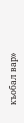къобал вар»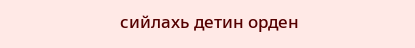сийлахь детин орден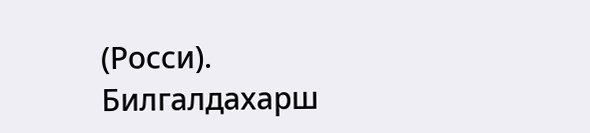(Росси).
Билгалдахарш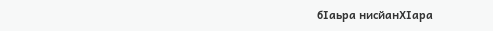бӀаьра нисйанХӀара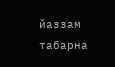йаззам табарна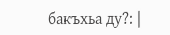бакъхьа ду?: |